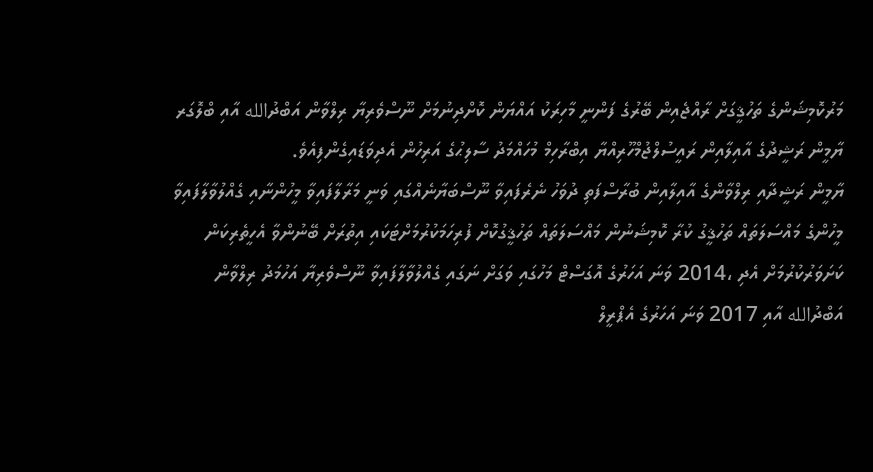މަރުކޮމިޝަންގެ ތަހުޤީގަށް ރާއްޖެއިން ބޭރުގެ ފަންނީ މާހިރަކު އައްޔަން ކޮށްދިނުމަށް ނޫސްވެރިޔާ ރިލްވާން އަބްދުالله އާއި ބްލޮގަރ ޔާމީން ރަޝީދުގެ އާއިލާއިން ރައީސުލްޖުމްހޫރިއްޔާ އިބްރާހިމް މުހައްމަދު ސާލިޙުގެ އަރިހުން އެދިވަޑައިގެންފިއެވެ.
ޔާމީން ރަޝީދާއި ރިލްވާންގެ އާއިލާއިން ބުރާސްފަތި ދުވަހު ނެރެފައިވާ ނޫސްބަޔާނެއްގައި ވަނީ މަރާލާފައިވާ މީހުންނާއި ގެއްލުވާލާފައިވާ މީހުންގެ މައްސަލަތައް ތަހުޤީގު ކުރާ ކޮމިޝަނުން މައްސަލަތައް ތަހުޤީގުކޮށް ފުރިހަމަކުރުމަށްޓަކައި އިތުރަށް ބޭނުންވާ އެހީތެރިކަން ކަށަވަރުކުރުމަށް އެދި ،2014 ވަނަ އަހަރުގެ އޮގަސްޓް މަހުގައި ވަގަށް ނަގައި ގެއްލުވާލާފައިވާ ނޫސްވެރިޔާ އަހުމަދު ރިލްވާން އަބްދުالله އާއި 2017 ވަނަ އަހަރުގެ އެޕްރީލް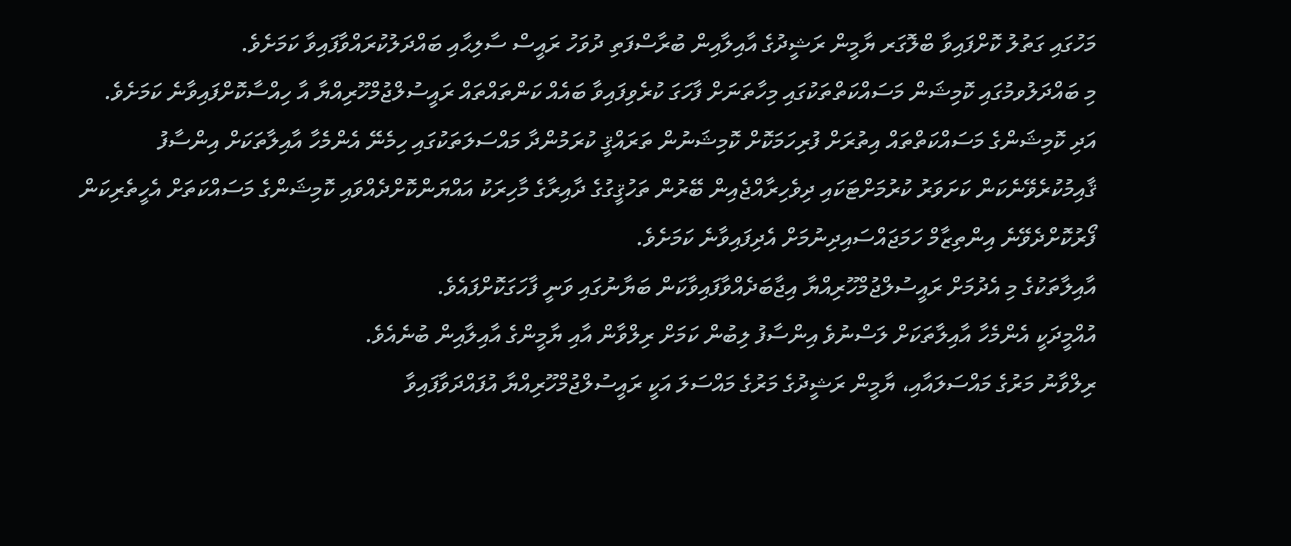މަހުގައި ގަތުލު ކޮށްފައިވާ ބްލޮގަރ ޔާމީން ރަޝީދުގެ އާއިލާއިން ބުރާސްފަތި ދުވަހު ރައީސް ސާލިޙާއި ބައްދަލުކުރައްވާފައިވާ ކަމަށެވެ.
މި ބައްދަލުވމުގައި ކޮމިޝަން މަސައްކަތްތަކުގައި މިހާތަނަށް ފާހަގަ ކުރެވިފައިވާ ބައެއް ކަންތައްތައް ރައީސުލްޖުމްހޫރިއްޔާ އާ ހިއްސާކޮށްފައިވާނެ ކަމަށެވެ.
އަދި ކޮމިޝަންގެ މަސައްކަތްތައް އިތުރަށް ފުރިހަމަކޮށް ކޮމިޝަނުން ތަރައްޤީ ކުރަމުންދާ މައްސަލަތަކުގައި ހިމެނޭ އެންމެހާ އާއިލާތަކަށް އިންސާފު ޤާއިމުކުރެވޭނެކަން ކަށަވަރު ކުރުމަށްޓަކައި ދިވެހިރާއްޖެއިން ބޭރުން ތަހުޤީގުގެ ދާއިރާގެ މާހިރަކު އައްޔަންކޮށްދެއްވައި ކޮމިޝަންގެ މަސައްކަތަށް އެހީތެރިކަން ފޯރުކޮށްދެވޭނެ އިންތިޒާމް ހަމަޖައްސައިދިނުމަށް އެދިފައިވާނެ ކަމަށެވެ.
އާއިލާތަކުގެ މި އެދުމަށް ރައީސުލްޖުމްހޫރިއްޔާ އިޖާބަދެއްވާފައިވާކަން ބަޔާނުގައި ވަނީ ފާހަގަކޮށްފައެވެ.
އުއްމީދަކީ އެންމެހާ އާއިލާތަކަށް ލަސްނުވެ އިންސާފު ލިބުން ކަމަށް ރިލްވާން އާއި ޔާމީންގެ އާއިލާއިން ބުނެއެވެ.
ރިލްވާނު މަރުގެ މައްސަލައާއި، ޔާމީން ރަޝީދުގެ މަރުގެ މައްސަލަ އަކީ ރައީސުލްޖުމްހޫރިއްޔާ އުފައްދަވާފައިވާ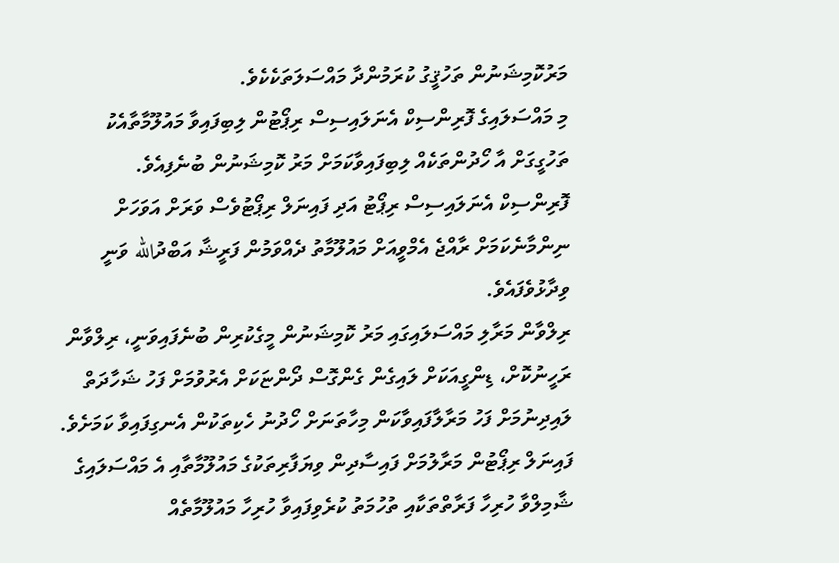މަރުކޮމިޝަނުން ތަހުޤީގު ކުރަމުންދާ މައްސަލަތަކެކެވެ.
މި މައްސަލައިގެ ފޮރިންސިކް އެނަލައިސިސް ރިޕޯޓުން ލިބިފައިވާ މައުލޫމާތާއެކު ތަހުގީގަށް އާ ހޯދުންތަކެއް ލިބިފައިވާކަމަށް މަރު ކޮމިޝަނުން ބުނެފިއެވެ.
ފޮރިންސިކް އެނަލައިސިސް ރިޕޯޓު އަދި ފައިނަލް ރިޕޯޓުވެސް ވަރަށް އަވަހަށް ނިންމާނެކަމަށް ރާއްޖެ އެމްވީއަށް މައުލޫމާތު ދެއްވަމުން ފަރީޝާ އަބްދުالله ވަނީ ވިދާޅުވެފައެވެ.
ރިލްވާން މަރާލި މައްސަލައިގައި މަރު ކޮމިޝަނުން މީގެކުރިން ބުނެފައިވަނީ، ރިލްވާން ރަހީނުކޮށް، ޑިންގީއަކަށް ލައިގެން ގެންގޮސް ދޯންޏަކަށް އެރުވުމަށް ފަހު ޝަހާދަތް ލައިދިނުމަށް ފަހު މަރާލާފައިވާކަން މިހާތަނަށް ހޯދުނު ހެކިތަކުން އެނގިފައިވާ ކަމަށެވެ.
ފައިނަލް ރިޕޯޓުން މަރާލުމަށް ފައިސާދިން ވިޔަފާރިތަކުގެ މައުލޫމާތާއި އެ މައްސަލައިގެ ޝާމިލްވާ ހުރިހާ ފަރާތްތަކާއި ތުހުމަތު ކުރެވިފައިވާ ހުރިހާ މައުލޫމާތެއް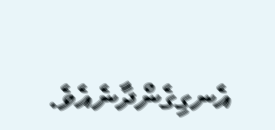އެނގިގެންދާނެއެވެ.